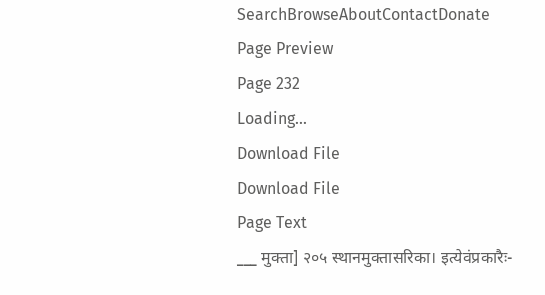SearchBrowseAboutContactDonate
Page Preview
Page 232
Loading...
Download File
Download File
Page Text
___ मुक्ता] २०५ स्थानमुक्तासरिका। इत्येवंप्रकारैः-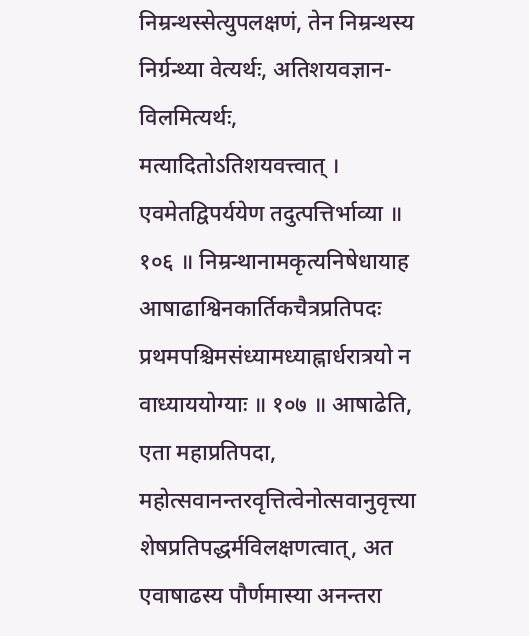निम्रन्थस्सेत्युपलक्षणं, तेन निम्रन्थस्य निर्ग्रन्थ्या वेत्यर्थः, अतिशयवज्ञान-विलमित्यर्थः, मत्यादितोऽतिशयवत्त्वात् । एवमेतद्विपर्ययेण तदुत्पत्तिर्भाव्या ॥ १०६ ॥ निम्रन्थानामकृत्यनिषेधायाह आषाढाश्विनकार्तिकचैत्रप्रतिपदः प्रथमपश्चिमसंध्यामध्याह्नार्धरात्रयो न वाध्याययोग्याः ॥ १०७ ॥ आषाढेति, एता महाप्रतिपदा, महोत्सवानन्तरवृत्तित्वेनोत्सवानुवृत्त्या शेषप्रतिपद्धर्मविलक्षणत्वात्, अत एवाषाढस्य पौर्णमास्या अनन्तरा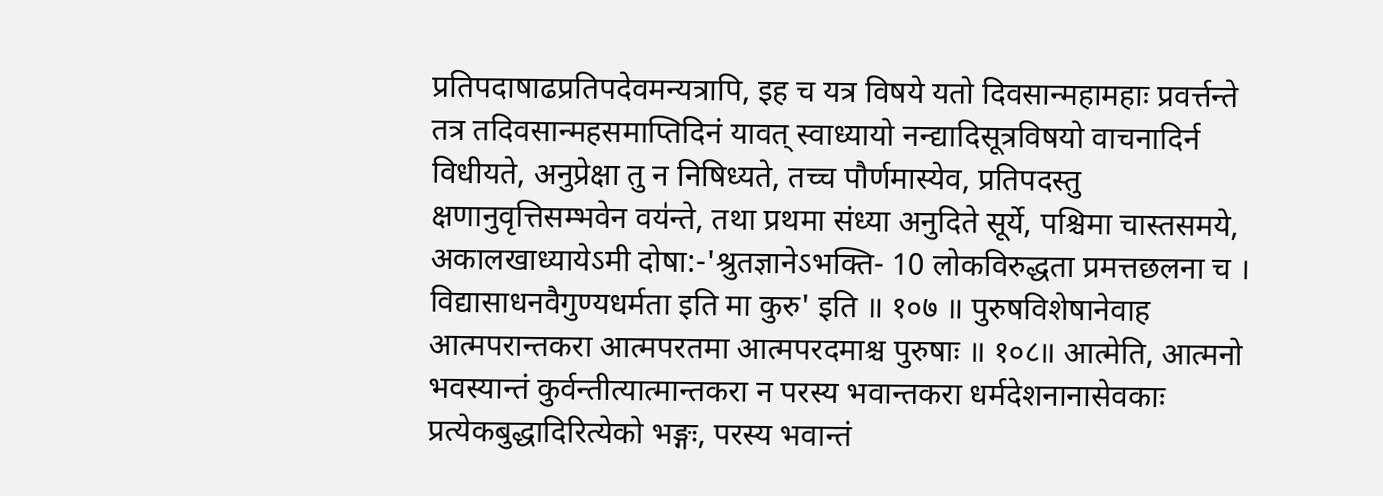प्रतिपदाषाढप्रतिपदेवमन्यत्रापि, इह च यत्र विषये यतो दिवसान्महामहाः प्रवर्त्तन्ते तत्र तदिवसान्महसमाप्तिदिनं यावत् स्वाध्यायो नन्द्यादिसूत्रविषयो वाचनादिर्न विधीयते, अनुप्रेक्षा तु न निषिध्यते, तच्च पौर्णमास्येव, प्रतिपदस्तु क्षणानुवृत्तिसम्भवेन वय॑न्ते, तथा प्रथमा संध्या अनुदिते सूर्ये, पश्चिमा चास्तसमये, अकालखाध्यायेऽमी दोषा:-'श्रुतज्ञानेऽभक्ति- 10 लोकविरुद्धता प्रमत्तछलना च । विद्यासाधनवैगुण्यधर्मता इति मा कुरु' इति ॥ १०७ ॥ पुरुषविशेषानेवाह आत्मपरान्तकरा आत्मपरतमा आत्मपरदमाश्च पुरुषाः ॥ १०८॥ आत्मेति, आत्मनो भवस्यान्तं कुर्वन्तीत्यात्मान्तकरा न परस्य भवान्तकरा धर्मदेशनानासेवकाः प्रत्येकबुद्धादिरित्येको भङ्गः, परस्य भवान्तं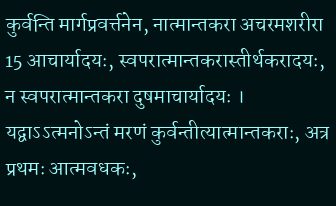कुर्वन्ति मार्गप्रवर्त्तनेन, नात्मान्तकरा अचरमशरीरा 15 आचार्यादयः, स्वपरात्मान्तकरास्तीर्थकरादयः, न स्वपरात्मान्तकरा दुषमाचार्यादयः । यद्वाऽऽत्मनोऽन्तं मरणं कुर्वन्तीत्यात्मान्तकराः, अत्र प्रथमः आत्मवधकः,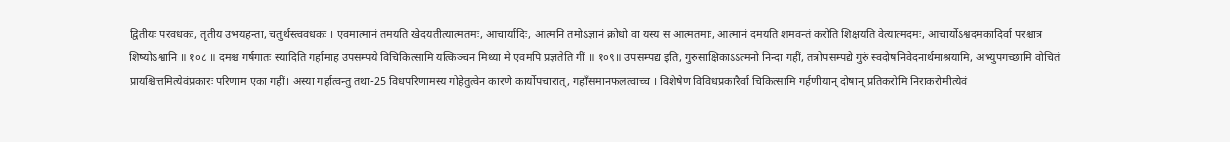द्वितीयः परवधकः, तृतीय उभयहन्ता, चतुर्थस्त्ववधकः । एवमात्मानं तमयति खेदयतीत्यात्मतमः, आचार्यादिः, आत्मनि तमोऽज्ञानं क्रोधो वा यस्य स आत्मतमाः, आत्मानं दमयति शमवन्तं करोति शिक्षयति वेत्यात्मदमः, आचार्योऽश्वदमकादिर्वा परश्चात्र शिष्योऽश्वानि ॥ १०८ ॥ दमश्च गर्षगातः स्यादिति गर्हामाह उपसम्पये विचिकित्सामि यत्किञ्चन मिथ्या मे एवमपि प्रज्ञतेति गीं ॥ १०९॥ उपसम्पद्य इति, गुरुसाक्षिकाऽऽत्मनो निन्दा गहीं, तत्रोपसम्पद्ये गुरुं स्वदोषनिवेदनार्थमाश्रयामि, अभ्युपगच्छामि वोचितं प्रायश्चित्तमित्येवंप्रकारः परिणाम एका गहीं। अस्या गर्हात्वन्तु तथा-25 विधपरिणामस्य गोहेतुत्वेन कारणे कार्योपचारात्, गहाँसमानफलत्वाच्च । विशेषेण विविधप्रकारैर्वा चिकित्सामि गर्हणीयान् दोषान् प्रतिकरोमि निराकरोमीत्येवं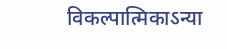विकल्पात्मिकाऽन्या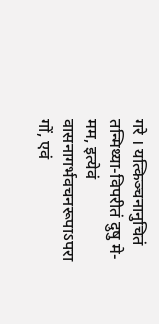गरे । यत्किञ्चनानुचितं तन्मिथ्या-विपरीतं दुषु मे-मम, इत्येवं वासनागर्भवचनरूपाऽपरा गों, एवं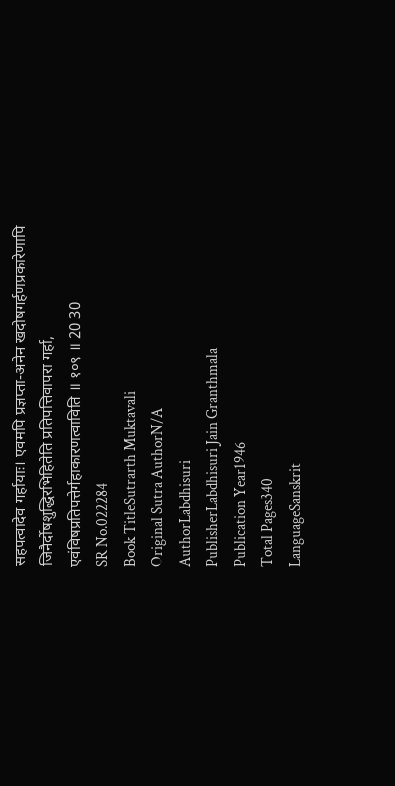सहपत्वादेव गर्हायाः। एवमपि प्रज्ञप्ता-अनेन खदोषगर्हणप्रकारेणापि जिनैर्दोषशुद्धिरभिहितेति प्रतिपत्तिवापरा गर्हा, एवंविषप्रतिपत्तेर्गहाकारणत्वाविति ॥ १०९ ॥ 20 30
SR No.022284
Book TitleSutrarth Muktavali
Original Sutra AuthorN/A
AuthorLabdhisuri
PublisherLabdhisuri Jain Granthmala
Publication Year1946
Total Pages340
LanguageSanskrit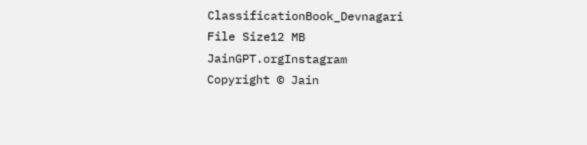ClassificationBook_Devnagari
File Size12 MB
JainGPT.orgInstagram
Copyright © Jain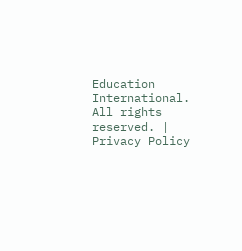Education International. All rights reserved. | Privacy Policy